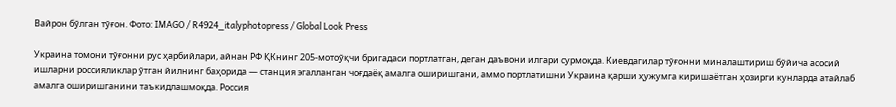Вайрон бўлган тўғон. Фото: IMAGO / R4924_italyphotopress / Global Look Press

Украина томони тўғонни рус ҳарбийлари, айнан РФ ҚКнинг 205-мотоўқчи бригадаси портлатган, деган даъвони илгари сурмоқда. Киевдагилар тўғонни миналаштириш бўйича асосий ишларни россияликлар ўтган йилнинг баҳорида — станция эгалланган чоғдаёқ амалга оширишгани, аммо портлатишни Украина қарши ҳужумга киришаётган ҳозирги кунларда атайлаб амалга оширишганини таъкидлашмоқда. Россия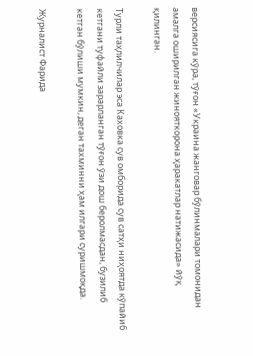версиясига кўра, тўғон «Украина жанговар бўлинмалари томонидан амалга оширилган жинояткорона ҳаракатлар натижасида» йўқ қилинган.

Турли таҳлилчилар эса Каховка сув омборида сув сатҳи ниҳоятда кўпайиб кетгани туфайли зарарланган тўғон ўзи дош беролмасдан, бузилиб кетган бўлиши мумкин, деган тахминни ҳам илгари суришмоқда.

Журналист Фарида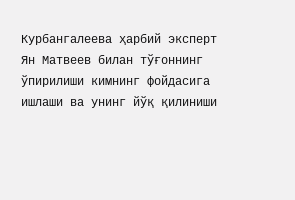Курбангалеева ҳарбий эксперт Ян Матвеев билан тўғоннинг ўпирилиши кимнинг фойдасига ишлаши ва унинг йўқ қилиниши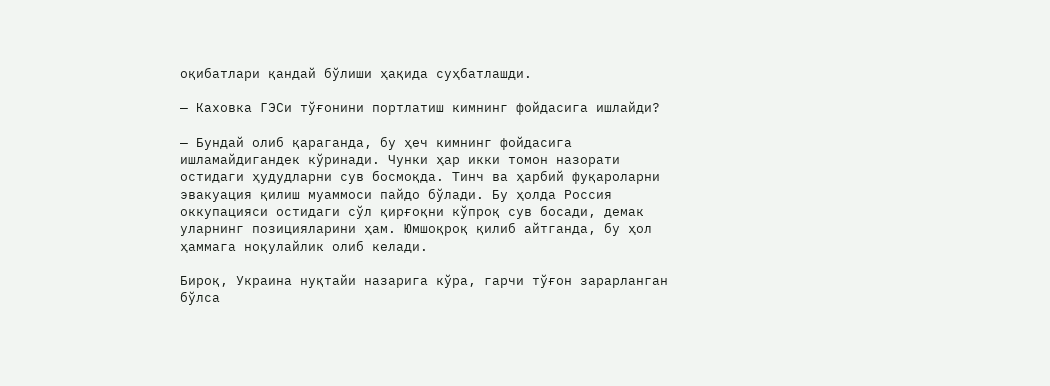оқибатлари қандай бўлиши ҳақида суҳбатлашди.

— Каховка ГЭСи тўғонини портлатиш кимнинг фойдасига ишлайди?

— Бундай олиб қараганда, бу ҳеч кимнинг фойдасига ишламайдигандек кўринади. Чунки ҳар икки томон назорати остидаги ҳудудларни сув босмоқда. Тинч ва ҳарбий фуқароларни эвакуация қилиш муаммоси пайдо бўлади. Бу ҳолда Россия оккупацияси остидаги сўл қирғоқни кўпроқ сув босади, демак уларнинг позицияларини ҳам. Юмшоқроқ қилиб айтганда, бу ҳол ҳаммага ноқулайлик олиб келади.

Бироқ, Украина нуқтайи назарига кўра, гарчи тўғон зарарланган бўлса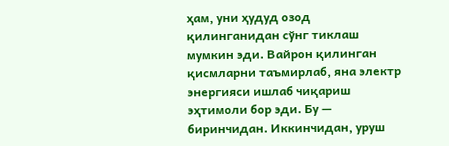ҳам, уни ҳудуд озод қилинганидан сўнг тиклаш мумкин эди. Вайрон қилинган қисмларни таъмирлаб, яна электр энергияси ишлаб чиқариш эҳтимоли бор эди. Бу — биринчидан. Иккинчидан, уруш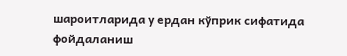шароитларида у ердан кўприк сифатида фойдаланиш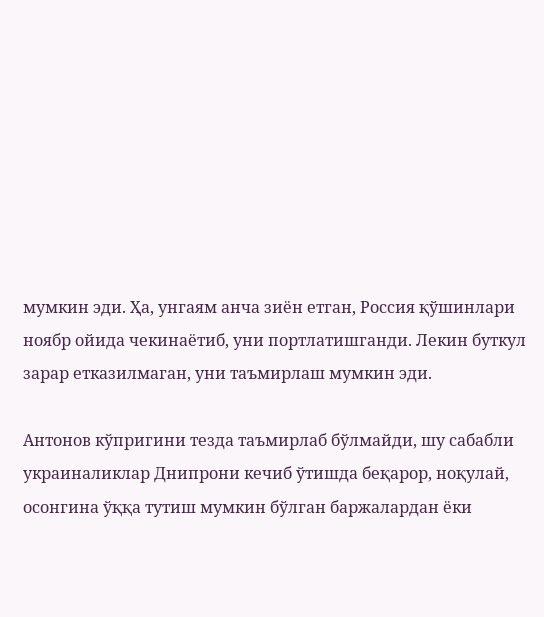мумкин эди. Ҳа, унгаям анча зиён етган, Россия қўшинлари ноябр ойида чекинаётиб, уни портлатишганди. Лекин буткул зарар етказилмаган, уни таъмирлаш мумкин эди.

Антонов кўпригини тезда таъмирлаб бўлмайди, шу сабабли украиналиклар Днипрони кечиб ўтишда беқарор, ноқулай, осонгина ўққа тутиш мумкин бўлган баржалардан ёки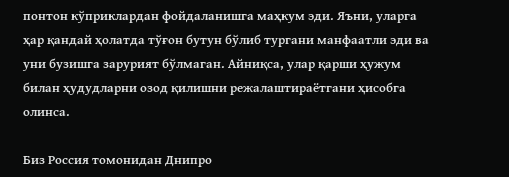понтон кўприклардан фойдаланишга маҳкум эди. Яъни, уларга ҳар қандай ҳолатда тўғон бутун бўлиб тургани манфаатли эди ва уни бузишга зарурият бўлмаган. Айниқса, улар қарши ҳужум билан ҳудудларни озод қилишни режалаштираётгани ҳисобга олинса.

Биз Россия томонидан Днипро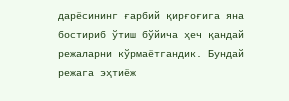дарёсининг ғарбий қирғоғига яна бостириб ўтиш бўйича ҳеч қандай режаларни кўрмаётгандик. Бундай режага эҳтиёж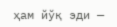ҳам йўқ эди —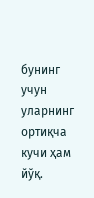бунинг учун уларнинг ортиқча кучи ҳам йўқ.